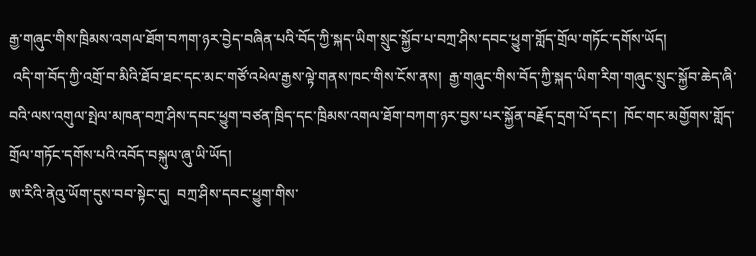རྒྱ་གཞུང་གིས་ཁྲིམས་འགལ་ཐོག་བཀག་ཉར་བྱེད་བཞིན་པའི་བོད་ཀྱི་སྐད་ཡིག་སྲུང་སྐྱོབ་པ་བཀྲ་ཤིས་དབང་ཕྱུག་གློད་གྲོལ་གཏོང་དགོས་ཡོད།
 འདི་ག་བོད་ཀྱི་འགྲོ་བ་མིའི་ཐོབ་ཐང་དང་མང་གཙོ་འཕེལ་རྒྱས་ལྟེ་གནས་ཁང་གིས་ངོས་ནས།  རྒྱ་གཞུང་གིས་བོད་ཀྱི་སྐད་ཡིག་རིག་གཞུང་སྲུང་སྐྱོབ་ཆེད་ཞི་བའི་ལས་འགུལ་སྤེལ་མཁན་བཀྲ་ཤིས་དབང་ཕྱུག་བཙན་ཁྲིད་དང་ཁྲིམས་འགལ་ཐོག་བཀག་ཉར་བྱས་པར་སྐྱོན་བརྗོད་དྲག་པོ་དང་།  ཁོང་གང་མགྱོགས་གློད་གྲོལ་གཏོང་དགོས་པའི་འབོད་བསྐུལ་ཞུ་ཡི་ཡོད།
ཨ་རིའི་ནེའུ་ཡོག་དུས་བབ་སྟེང་དུ།  བཀྲ་ཤིས་དབང་ཕྱུག་གིས་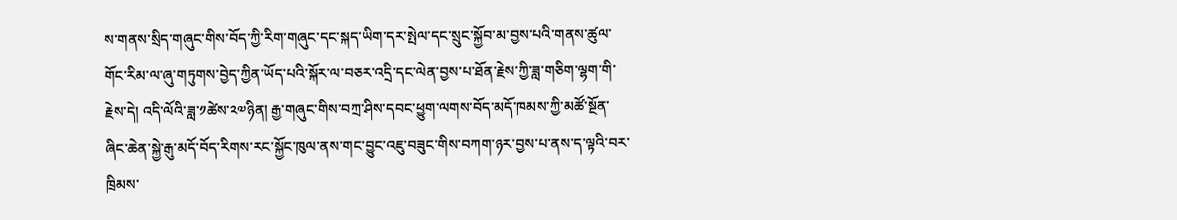ས་གནས་སྲིད་གཞུང་གིས་བོད་ཀྱི་རིག་གཞུང་དང་སྐད་ཡིག་དར་སྤེལ་དང་སྲུང་སྐྱོབ་མ་བྱས་པའི་གནས་ཚུལ་གོང་རིམ་ལ་ཞུ་གཏུགས་བྱེད་ཀྱིན་ཡོད་པའི་སྐོར་ལ་བཅར་འདྲི་དང་ལེན་བྱས་པ་ཐོན་རྗེས་ཀྱི་ཟླ་གཅིག་ལྷག་གི་རྗེས་དེ། འདི་ལོའི་ཟླ་༡ཚེས་༢༧ཉིན། རྒྱ་གཞུང་གིས་བཀྲ་ཤིས་དབང་ཕྱུག་ལགས་བོད་མདོ་ཁམས་ཀྱི་མཚོ་སྔོན་ཞིང་ཆེན་སྐྱེ་རྒུ་མདོ་བོད་རིགས་རང་སྐྱོང་ཁུལ་ནས་གང་བྱུང་འཇུ་བཟུང་གིས་བཀག་ཉར་བྱས་པ་ནས་ད་ལྟའི་བར་ཁྲིམས་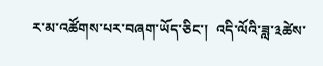ར་མ་འཚོགས་པར་བཞག་ཡོད་ཅིང་།  འདི་ལོའི་ཟླ་༣ཚེས་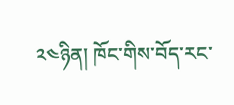༢༤ཉིན། ཁོང་གིས་བོད་རང་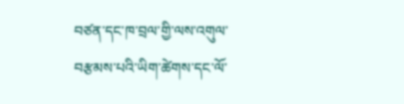བཙན་དང་ཁ་བྲལ་གྱི་ལས་འགུལ་བརྩམས་པའི་ཡིག་ཚེགས་དང་ལོ་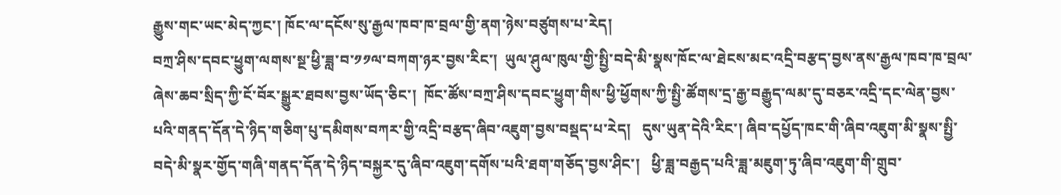རྒྱུས་གང་ཡང་མེད་ཀྱང་། ཁོང་ལ་དངོས་སུ་རྒྱལ་ཁབ་ཁ་བྲལ་གྱི་ནག་ཉེས་བཙུགས་པ་རེད།
བཀྲ་ཤིས་དབང་ཕྱུག་ལགས་སྔ་ཕྱི་ཟླ་བ་༡༡ལ་བཀག་ཉར་བྱས་རིང་།  ཡུལ་ཤུལ་ཁུལ་གྱི་སྤྱི་བདེ་མི་སྣས་ཁོང་ལ་ཐེངས་མང་འདྲི་བརྩད་བྱས་ནས་རྒྱལ་ཁབ་ཁ་བྲལ་ཞེས་ཆབ་སྲིད་ཀྱི་ངོ་བོར་སྒྱུར་ཐབས་བྱས་ཡོད་ཅིང་།  ཁོང་ཚོས་བཀྲ་ཤིས་དབང་ཕྱུག་གིས་ཕྱི་ཕྱོགས་ཀྱི་སྤྱི་ཚོགས་དྲ་རྒྱ་བརྒྱུད་ལམ་དུ་བཅར་འདྲི་དང་ལེན་བྱས་པའི་གནད་དོན་དེ་ཉིད་གཅིག་པུ་དམིགས་བཀར་གྱི་འདྲི་བརྩད་ཞིབ་འཇུག་བྱས་བསྡད་པ་རེད།   དུས་ཡུན་དེའི་རིང་། ཞིབ་དཔྱོད་ཁང་གི་ཞིབ་འཇུག་མི་སྣས་སྤྱི་བདེ་མི་སྣར་གྱོད་གཞི་གནད་དོན་དེ་ཉིད་བསྐྱར་དུ་ཞིབ་འཇུག་དགོས་པའི་ཐག་གཅོད་བྱས་ཤིང་།   ཕྱི་ཟླ་བརྒྱད་པའི་ཟླ་མཇུག་ཏུ་ཞིབ་འཇུག་གི་གྲུབ་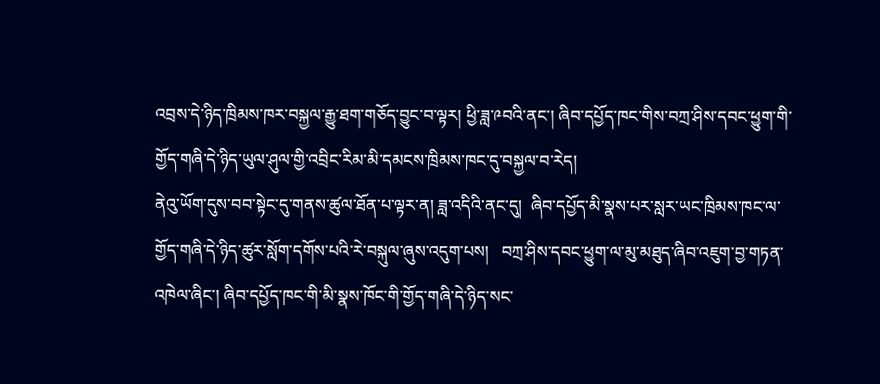འབྲས་དེ་ཉིད་ཁྲིམས་ཁར་བསྐྱལ་རྒྱུ་ཐག་གཅོད་བྱུང་བ་ལྟར། ཕྱི་ཟླ་༩བའི་ནང་། ཞིབ་དཔྱོད་ཁང་གིས་བཀྲ་ཤིས་དབང་ཕྱུག་གི་གྱོད་གཞི་དེ་ཉིད་ཡུལ་ཤུལ་གྱི་འབྲིང་རིམ་མི་དམངས་ཁྲིམས་ཁང་དུ་བསྐྱལ་བ་རེད།
ནེའུ་ཡོག་དུས་བབ་སྟེང་དུ་གནས་ཚུལ་ཐོན་པ་ལྟར་ན། ཟླ་འདིའི་ནང་དུ།  ཞིབ་དཔྱོད་མི་སྣས་པར་སླར་ཡང་ཁྲིམས་ཁང་ལ་གྱོད་གཞི་དེ་ཉིད་ཚུར་སློག་དགོས་པའི་རེ་བསྐུལ་ཞུས་འདུག་པས།   བཀྲ་ཤིས་དབང་ཕྱུག་ལ་མུ་མཐུད་ཞིབ་འཇུག་བྱ་གཏན་འཁེལ་ཞིང་། ཞིབ་དཔྱོད་ཁང་གི་མི་སྣས་ཁོང་གི་གྱོད་གཞི་དེ་ཉིད་སང་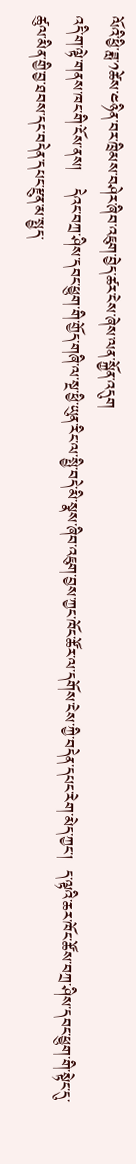ལོའི་ཕྱི་ཟླ་༡ཚེས་༤ཉིན་བར་ཁྲིམས་བཤེར་ཞིབ་འཇུག་བྱེད་ཚར་ངེས་ཞེས་ལན་སྐྱོན་འདུག
འདི་ག་ལྟེ་གནས་ཁང་གི་ངོས་ནས།   དེའང་བཀྲ་ཤིས་དབང་ཕྱུག་གི་གྱོད་གཞི་ལ་སྔ་ཕྱི་ཡུན་རིང་ལ་སྤྱི་བདེ་མི་སྣས་ཞིབ་འཇུག་བྱས་ཀྱང་ཁོང་ཚོར་ལ་དགོས་ངེས་ཀྱི་བདེན་དཔང་རེག་མེད་ཀྱང་།  ད་ལྟའི་ཆར་ཁོང་ཚོས་བཀྲ་ཤིས་དབང་ཕྱུག་གི་སྟེང་དུ་ཚུལ་མིན་གྱི་བྱ་ཐབས་དང་བདེན་དཔང་རྫུན་མ་སྤྱད་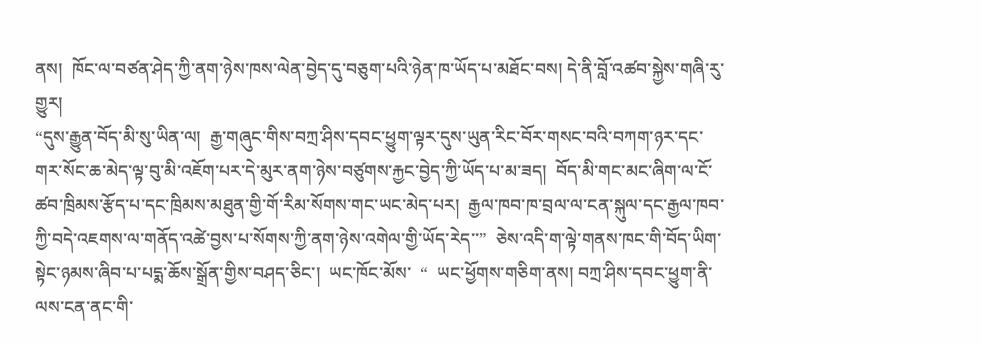ནས།  ཁོང་ལ་བཙན་ཤེད་ཀྱི་ནག་ཉེས་ཁས་ལེན་བྱེད་དུ་བཅུག་པའི་ཉེན་ཁ་ཡོད་པ་མཐོང་བས། དེ་ནི་བློ་འཚབ་སྐྱེས་གཞི་རུ་གྱུར།
“དུས་རྒྱུན་བོད་མི་སུ་ཡིན་ལ།  རྒྱ་གཞུང་གིས་བཀྲ་ཤིས་དབང་ཕྱུག་ལྟར་དུས་ཡུན་རིང་བོར་གསང་བའི་བཀག་ཉར་དང་གར་སོང་ཆ་མེད་ལྟ་བུ་མི་འཇོག་པར་དེ་མུར་ནག་ཉེས་བཙུགས་རྐྱང་བྱེད་ཀྱི་ཡོད་པ་མ་ཟད།  བོད་མི་གང་མང་ཞིག་ལ་ངོ་ཚབ་ཁྲིམས་རྩོད་པ་དང་ཁྲིམས་མཐུན་གྱི་གོ་རིམ་སོགས་གང་ཡང་མེད་པར།  རྒྱལ་ཁབ་ཁ་བྲལ་ལ་ངན་སྐུལ་དང་རྒྱལ་ཁབ་ཀྱི་བདེ་འཇགས་ལ་གནོད་འཚེ་བྱས་པ་སོགས་ཀྱི་ནག་ཉེས་འགེལ་གྱི་ཡོད་རེད་་”  ཅེས་འདི་ག་ལྟེ་གནས་ཁང་གི་བོད་ཡིག་སྟེང་ཉམས་ཞིབ་པ་པདྨ་ཆོས་སྒྲོན་གྱིས་བཤད་ཅིང་།  ཡང་ཁོང་མོས་  “  ཡང་ཕྱོགས་གཅིག་ནས། བཀྲ་ཤིས་དབང་ཕྱུག་ནི་ལས་ངན་ནང་གི་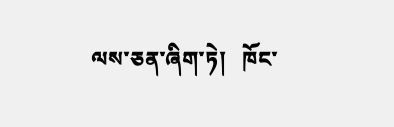ལས་ཅན་ཞིག་ཏེ།   ཁོང་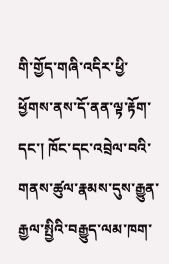གི་གྱོད་གཞི་འདིར་ཕྱི་ཕྱོགས་ནས་དོ་ནན་ལྟ་རྟོག་དང་། ཁོང་དང་འབྲེལ་བའི་གནས་ཚུལ་རྣམས་དུས་རྒྱུན་རྒྱལ་སྤྱིའི་བརྒྱུད་ལམ་ཁག་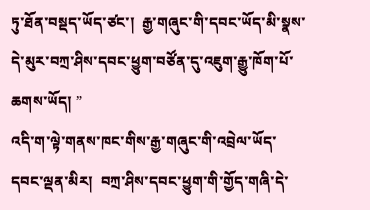ཏུ་ཐོན་བསྡད་ཡོད་ཙང་།  རྒྱ་གཞུང་གི་དབང་ཡོད་མི་སྣས་དེ་མུར་བཀྲ་ཤིས་དབང་ཕྱུག་བཙོན་དུ་འཇུག་རྒྱུ་ཁོག་པོ་ཆགས་ཡོད། ”
འདི་ག་ལྟེ་གནས་ཁང་གིས་རྒྱ་གཞུང་གི་འབྲེལ་ཡོད་དབང་ལྡན་མིར།  བཀྲ་ཤིས་དབང་ཕྱུག་གི་གྱོད་གཞི་དེ་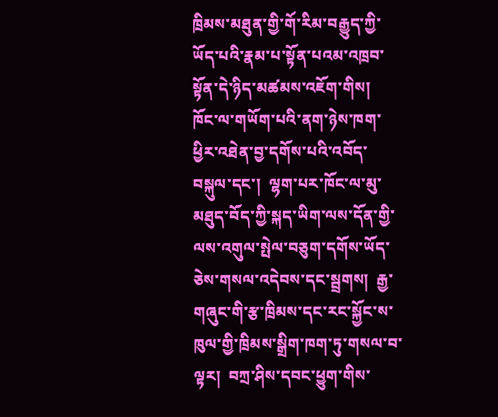ཁྲིམས་མཐུན་གྱི་གོ་རིམ་བརྒྱུད་ཀྱི་ཡོད་པའི་རྣམ་པ་སྟོན་པའམ་འཁྲབ་སྟོན་དེ་ཉིད་མཚམས་འཇོག་གིས།    ཁོང་ལ་གཡོག་པའི་ནག་ཉེས་ཁག་ཕྱིར་འཐེན་བྱ་དགོས་པའི་འབོད་བསྐུལ་དང་།  ལྷག་པར་ཁོང་ལ་མུ་མཐུད་བོད་ཀྱི་སྐད་ཡིག་ལས་དོན་གྱི་ལས་འགུལ་སྤེལ་བཅུག་དགོས་ཡོད་ཅེས་གསལ་འདེབས་དང་སྦྲགས།  རྒྱ་གཞུང་གི་རྩ་ཁྲིམས་དང་རང་སྐྱོང་ས་ཁུལ་གྱི་ཁྲིམས་སྒྲིག་ཁག་ཏུ་གསལ་བ་ལྟར།  བཀྲ་ཤིས་དབང་ཕྱུག་གིས་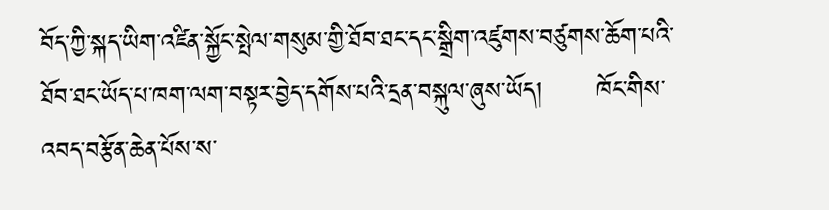བོད་ཀྱི་སྐད་ཡིག་འཛིན་སྐྱོང་སྤེལ་གསུམ་གྱི་ཐོབ་ཐང་དང་སྒྲིག་འཛུགས་བཙུགས་ཆོག་པའི་ཐོབ་ཐང་ཡོད་པ་ཁག་ལག་བསྟར་བྱེད་དགོས་པའི་དྲན་བསྐུལ་ཞུས་ཡོད།      ཁོང་གིས་འབད་བརྩོན་ཆེན་པོས་ས་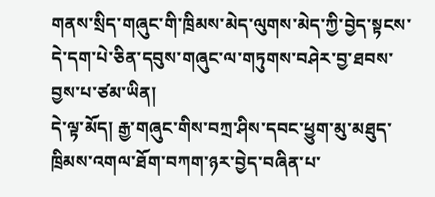གནས་སྲིད་གཞུང་གི་ཁྲིམས་མེད་ལུགས་མེད་ཀྱི་བྱེད་སྟངས་དེ་དག་པེ་ཅིན་དབུས་གཞུང་ལ་གཏུགས་བཤེར་བྱ་ཐབས་བྱས་པ་ཙམ་ཡིན།
དེ་ལྟ་མོད། རྒྱ་གཞུང་གིས་བཀྲ་ཤིས་དབང་ཕྱུག་མུ་མཐུད་ཁྲིམས་འགལ་ཐོག་བཀག་ཉར་བྱེད་བཞིན་པ་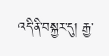འདི་ནི་བསྐྱར་དུ། རྒྱ་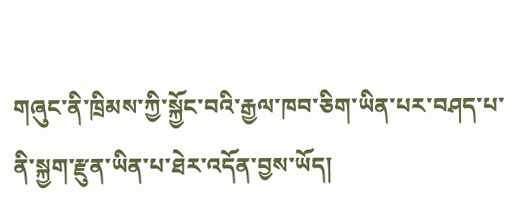གཞུང་ནི་ཁྲིམས་ཀྱི་སྐྱོང་བའི་རྒྱལ་ཁབ་ཅིག་ཡིན་པར་བཤད་པ་ནི་སྐྱག་རྫུན་ཡིན་པ་ཐེར་འདོན་བྱས་ཡོད།